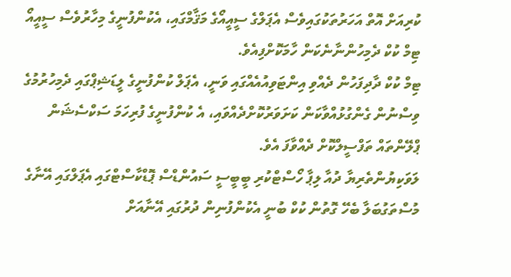ކުރިއަށް އޮތް އަހަރުތަކުގައިވެސް އެޕަލްގެ ސީއީއޯގެ މަޤާމްގައި، އެކުންފުނީގެ މިހާރުވެސް ސީއީއޯ ޓިމް ކުކް ދެމިހުންނާނެކަން ހާމަކޮށްފިއެވެ.
ޓިމް ކުކް ދާދިފަހުން ދެއްވި އިންޓަވިއުއެއްގައި ވަނީ، އެޕަލް ކުންފުނީގެ ލީޑަޝިޕްގައި ދެމިހުރުމުގެ ވިސްނުން ގެންގުޅުއްވާކަން ކަށަވަރުކޮށްދެއްވައި، އެ ކުންފުނީގެ ފުރިހަމަ ސަކްސެޝަން ޕްލޭންތައް ތަފްސީލްކޮށް ދެއްވާފަ އެވެ.
ލަވަކިޔުންތެރިޔާ ދުއާ ލިޕާ ހޯސްޓްކުރި ބީބީސީ ސައުންޑްސް ޕޮޑްކާސްޓްގައި އެޕަލްގައި އޭނާގެ މުސްތަގުބަލާ ބެހޭ ގޮތުން ކުކް ބުނީ އެކުންފުނިން ދުރުގައި އޭނާއަށް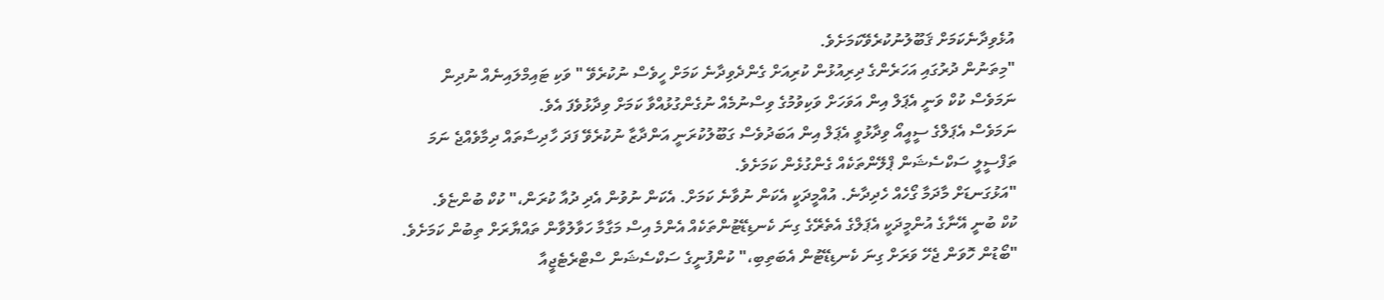އުޅެވިދާނެކަމަށް ޤަބޫލުނުކުރެވޭކަމަށެވެ.
"މިތަނުން ދުރުގައި އަހަރެންގެ ދިރިއުޅުން ކުރިއަށް ގެންދެވިދާނެ ކަމަށް ހީވެސް ނުކުރެވޭ " ވަކި ޓައިމްލައިނެއް ނުދިން ނަމަވެސް ކުކް ވަނީ އެޕަލް އިން އަވަހަށް ވަކިވުމުގެ ވިސްނުމެއް ނުގެންގުޅުއްވާ ކަމަށް ވިދާޅުވެފަ އެވެ.
ނަމަވެސް އެޕަލްގެ ސީއީއޯ ވިދާޅުވީ އެޕަލް އިން އަބަދުވެސް ގަބޫލުކުރަނީ އަންދާޒާ ނުކުރެވޭ ފަދަ ހާދިސާތައް ދިމާވެއްޖެ ނަމަ ތަފްސީލީ ސަކްސެޝަން ޕްލޭންތަކެއް ގެންގުޅެން ކަމަށެވެ.
"އަޅުގަނޑަށް މާދަމާ ގޯހެއް ހެދިދާނެ. އުއްމީދަކީ އެކަން ނުވާނެ ކަމަށް. އެކަން ނުވުން އެދި ދުއާ ކުރަން،" ކުކް ބުންޏެވެ.
ކުކް ބުނީ އޭނާގެ އުންމީދަކީ އެޕަލްގެ އެތެރޭގެ ގިނަ ކެނޑިޑޭޓުންތަކެއް އެންމެ އިސް މަގާމާ ހަވާލުވާން ތައްޔާރަށް ތިބުން ކަމަށެވެ. "ބޯޑުން ހޮވަން ޖެހޭ ވަރަށް ގިނަ ކެނޑިޑޭޓުން އެބަތިބި،" ކުންފުނީގެ ސަކްސެޝަން ސްޓްރެޓެޖީއާ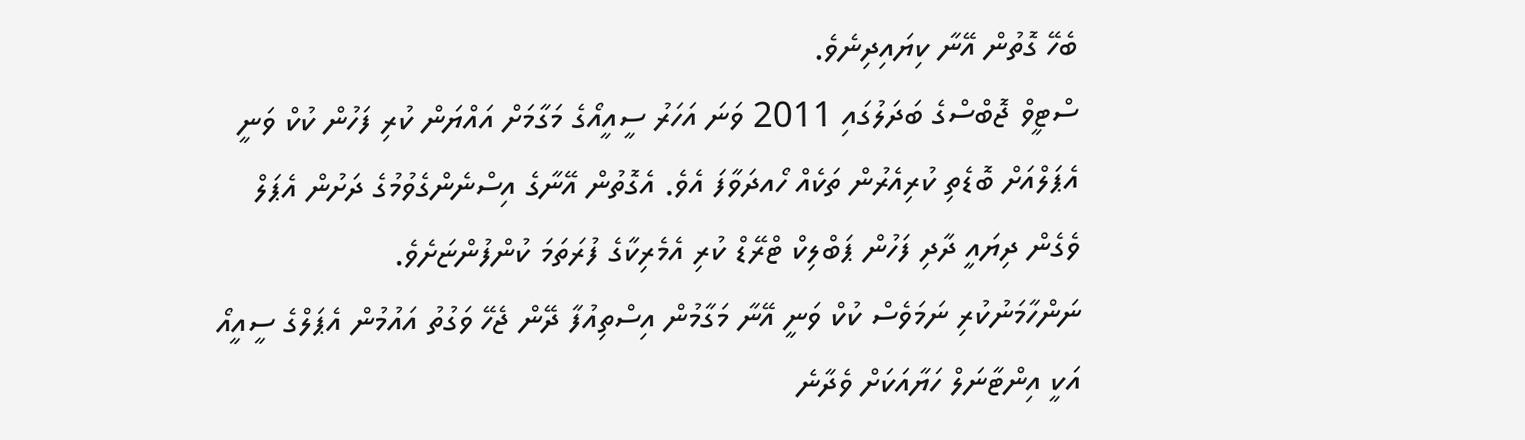ބެހޭ ގޮތުން އޭނާ ކިޔައިދިނެވެ.
ސްޓީވް ޖޮބްސްގެ ބަދަލުގައި 2011 ވަނަ އަހަރު ސީއީއޯގެ މަގާމަށް އައްޔަން ކުރި ފަހުން ކުކް ވަނީ އެޕަލްއަށް ބޮޑެތި ކުރިއެރުން ތަކެއް ހޯއދަވާފަ އެވެ. އެގޮތުން އޭނާގެ އިސްނެންގެވުމުގެ ދަށުން އެޕަލް ވެގެން ދިޔައީ ދާދި ފަހުން ޕަބްލިކް ޓްރޭޑް ކުރި އެމެރިކާގެ ފުރަތަމަ ކުންފުންޏަށެވެ.
ނަންހާމަނުކުރި ނަމަވެސް ކުކް ވަނީ އޭނާ މަގާމުން އިސްތިއުފާ ދޭން ޖެހޭ ވަގުތު އައުމުން އެޕަލްގެ ސީއީއޯ އަކީ އިންޓާނަލް ހަޔާއަކަށް ވެދާނެ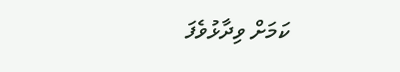ކަމަށް ވިދާޅުވެފަ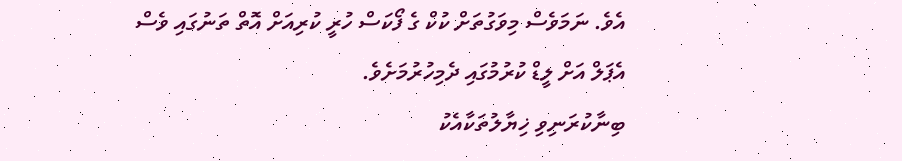އެވެ. ނަމަވެސް މިވަގުތަށް ކުކް ގެ ފޯކަސް ހުރީ ކުރިއަށް އޮތް ތަނުގައި ވެސް އެޕަލް އަށް ލީޑް ކުރުމުގައި ދެމިހުރުމަށެވެ.
ބިނާކުރަނިވި ޚިޔާލުތަކާއެކު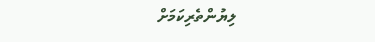ލިޔުންތެރިކަމަށް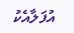އުފަލާއެކު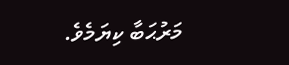މަރުޙަބާ ކިޔަމެވެ.